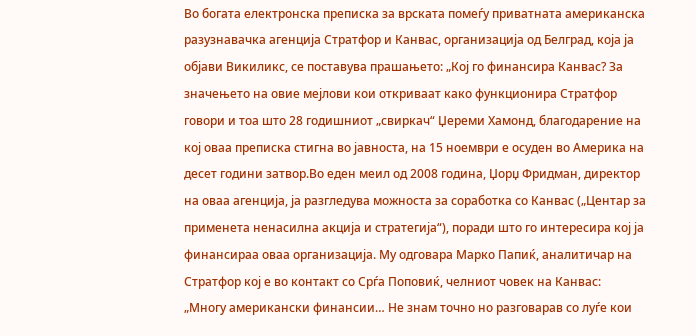Во богата електронска преписка за врската помеѓу приватната американска разузнавачка агенција Стратфор и Канвас, организација од Белград, која ја објави Викиликс, се поставува прашањето: „Кој го финансира Канвас? За значењето на овие мејлови кои откриваат како функционира Стратфор говори и тоа што 28 годишниот „свиркач“ Џереми Хамонд, благодарение на кој оваа преписка стигна во јавноста, на 15 ноември е осуден во Америка на десет години затвор.Во еден меил од 2008 година, Џорџ Фридман, директор на оваа агенција, ја разгледува можноста за соработка со Канвас („Центар за применета ненасилна акција и стратегија“), поради што го интересира кој ја финансираа оваа организација. Му одговара Марко Папиќ, аналитичар на Стратфор кој е во контакт со Срѓа Поповиќ, челниот човек на Канвас:
„Многу американски финансии… Не знам точно но разговарав со луѓе кои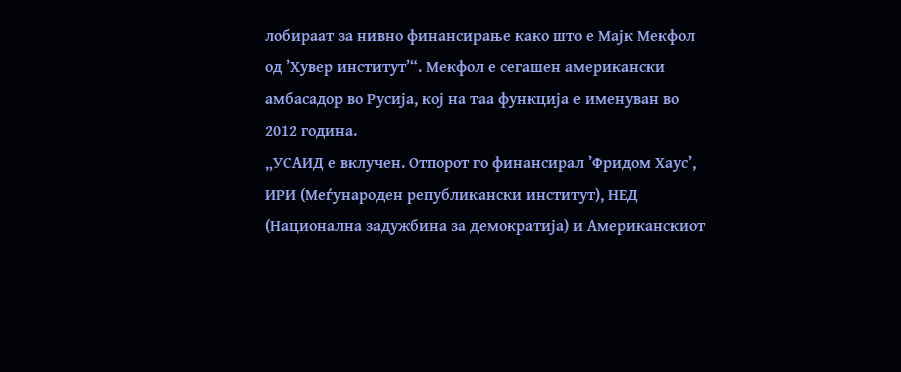лобираат за нивно финансирање како што е Мајк Мекфол од ’Хувер институт’“. Мекфол е сегашен американски амбасадор во Русија, кој на таа функција е именуван во 2012 година.
„УСАИД е вклучен. Отпорот го финансирал ’Фридом Хаус’, ИРИ (Меѓународен републикански институт), НЕД (Национална задужбина за демократија) и Американскиот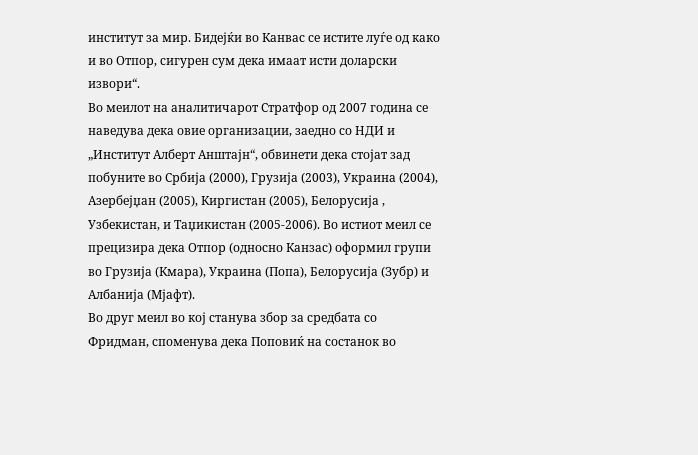институт за мир. Бидејќи во Канвас се истите луѓе од како и во Отпор, сигурен сум дека имаат исти доларски извори“.
Во меилот на аналитичарот Стратфор од 2007 година се наведува дека овие организации, заедно со НДИ и „Институт Алберт Анштајн“, обвинети дека стојат зад побуните во Србија (2000), Грузија (2003), Украина (2004), Азербејџан (2005), Киргистан (2005), Белорусија , Узбекистан, и Таџикистан (2005-2006). Во истиот меил се прецизира дека Отпор (односно Канзас) оформил групи во Грузија (Кмара), Украина (Попа), Белорусија (Зубр) и Албанија (Мјафт).
Во друг меил во кој станува збор за средбата со Фридман, споменува дека Поповиќ на состанок во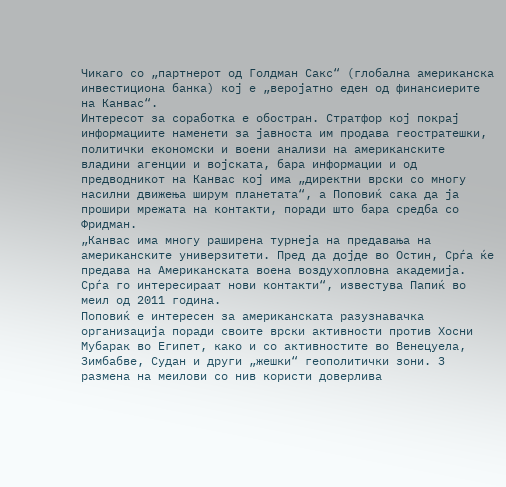Чикаго со „партнерот од Голдман Сакс“ (глобална американска инвестициона банка) кој е „веројатно еден од финансиерите на Канвас“.
Интересот за соработка е обостран. Стратфор кој покрај информациите наменети за јавноста им продава геостратешки, политички економски и воени анализи на американските владини агенции и војската, бара информации и од предводникот на Канвас кој има „директни врски со многу насилни движења ширум планетата“, а Поповиќ сака да ја прошири мрежата на контакти, поради што бара средба со Фридман.
„Канвас има многу раширена турнеја на предавања на американските универзитети. Пред да дојде во Остин, Срѓа ќе предава на Американската воена воздухопловна академија. Срѓа го интересираат нови контакти“, известува Папиќ во меил од 2011 година.
Поповиќ е интересен за американската разузнавачка организација поради своите врски активности против Хосни Мубарак во Египет, како и со активностите во Венецуела, Зимбабве, Судан и други „жешки“ геополитички зони. З размена на меилови со нив користи доверлива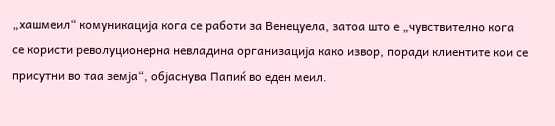„хашмеил“ комуникација кога се работи за Венецуела, затоа што е „чувствително кога се користи револуционерна невладина организација како извор, поради клиентите кои се присутни во таа земја“, објаснува Папиќ во еден меил.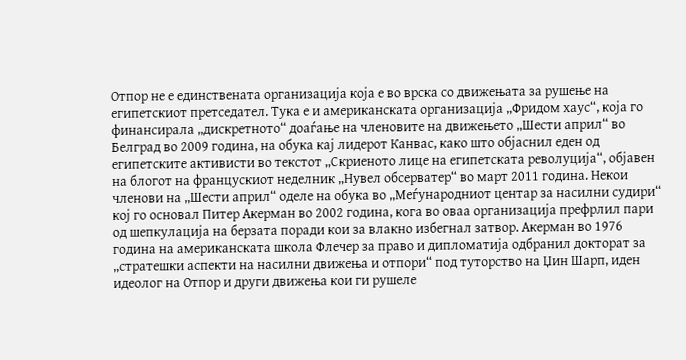Отпор не е единствената организација која е во врска со движењата за рушење на египетскиот претседател. Тука е и американската организација „Фридом хаус“, која го финансирала „дискретното“ доаѓање на членовите на движењето „Шести април“ во Белград во 2009 година, на обука кај лидерот Канвас, како што објаснил еден од египетските активисти во текстот „Скриеното лице на египетската револуција“, објавен на блогот на францускиот неделник „Нувел обсерватер“ во март 2011 година. Некои членови на „Шести април“ оделе на обука во „Меѓународниот центар за насилни судири“ кој го основал Питер Акерман во 2002 година, кога во оваа организација префрлил пари од шепкулација на берзата поради кои за влакно избегнал затвор. Акерман во 1976 година на американската школа Флечер за право и дипломатија одбранил докторат за „стратешки аспекти на насилни движења и отпори“ под туторство на Џин Шарп, иден идеолог на Отпор и други движења кои ги рушеле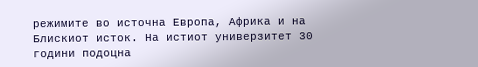режимите во источна Европа, Африка и на Блискиот исток. На истиот универзитет 30 години подоцна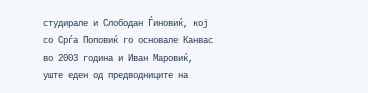студирале и Слободан Ѓиновиќ, кој со Срѓа Поповиќ го основале Канвас во 2003 година и Иван Маровиќ, уште еден од предводниците на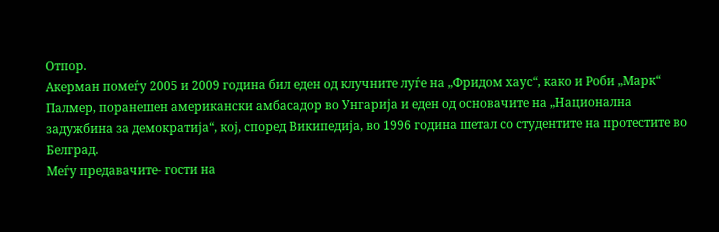Отпор.
Акерман помеѓу 2005 и 2009 година бил еден од клучните луѓе на „Фридом хаус“, како и Роби „Марк“ Палмер, поранешен американски амбасадор во Унгарија и еден од основачите на „Национална задужбина за демократија“, кој, според Википедија, во 1996 година шетал со студентите на протестите во Белград.
Меѓу предавачите- гости на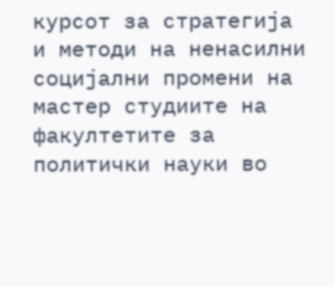курсот за стратегија и методи на ненасилни социјални промени на мастер студиите на факултетите за политички науки во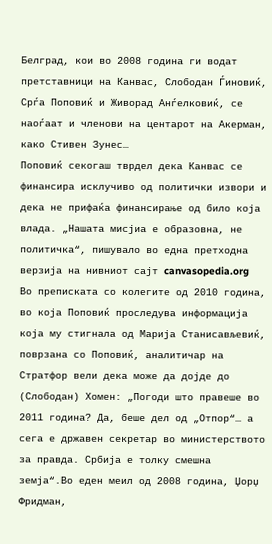Белград, кои во 2008 година ги водат претставници на Канвас, Слободан Ѓиновиќ, Срѓа Поповиќ и Живорад Анѓелковиќ, се наоѓаат и членови на центарот на Акерман, како Стивен Зунес…
Поповиќ секогаш тврдел дека Канвас се финансира исклучиво од политички извори и дека не прифаќа финансирање од било која влада. „Нашата мисјиа е образовна, не политичка“, пишувало во една претходна верзија на нивниот сајт canvasopedia.org
Во преписката со колегите од 2010 година, во која Поповиќ проследува информација која му стигнала од Марија Станисављевиќ, поврзана со Поповиќ, аналитичар на Стратфор вели дека може да дојде до (Слободан) Хомен: „Погоди што правеше во 2011 година? Да, беше дел од „Отпор“… а сега е државен секретар во министерството за правда. Србија е толку смешна земја“.Во еден меил од 2008 година, Џорџ Фридман,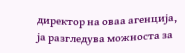директор на оваа агенција, ја разгледува можноста за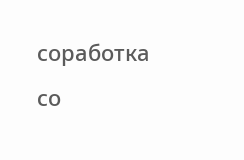соработка со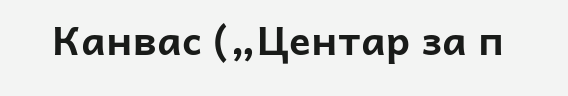Канвас („Центар за п